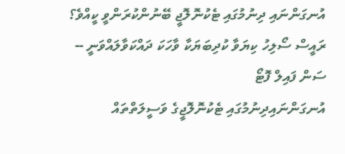އުނގަންނައި ދިނުމުގައި ޓެކުނޮލޮޖީ ބޭނުންކުރަންވީ ކީއްވެ؟
ރައީސް ސޯލިހު ކިޔަވާ ކުދިބަޔަކާ ވާހަކަ ދައްކަވާލައްވަނީ -- ސަން ފައިލް ފޮޓޯ
އުނގަންނައިދިނުމުގައި ޓެކުނޮލޮޖީގެ ވަސީލަތްތައް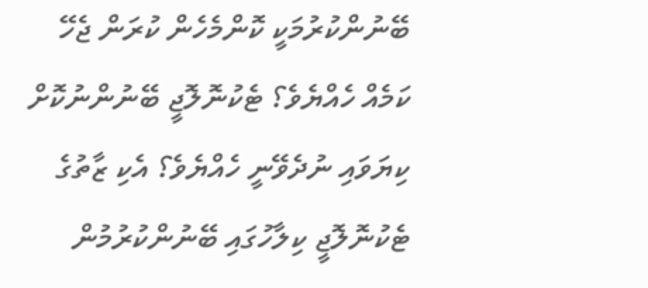ބޭނުންކުރުމަކީ ކޮންމެހެން ކުރަން ޖެހޭ ކަމެއް ހެއްޔެވެ؟ ޓެކުނޮލޮޖީ ބޭނުންނުކޮށް ކިޔަވައި ނުދެވޭނީ ހެއްޔެވެ؟ އެކި ޒާތުގެ ޓެކުނޮލޮޖީ ކިލާހުގައި ބޭނުންކުރުމުން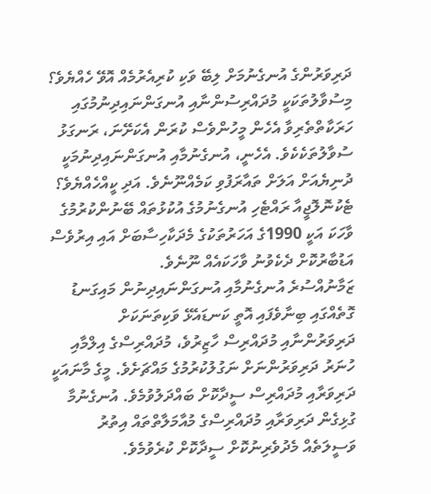ދަރިވަރުންގެ އުނގެނުމަށް ލިބޭ ވަކި ކުރިއެރުމެއް އޮވޭ ހެއްޔެވެ؟ މިސުވާލުތަކަކީ މުދައްރިސުންނާއި އުނގަންނައިދިނުމުގައި ހަރަކާތްތެރިވާ އެހެން މީހުންވެސް ކުރަން އެކަށޭނަ، ރަނގަޅު ސުވާލުތަކެކެވެ. އެހެނީ، އުނގެނުމާއި އުނގަންނައިދިނުމަކީ ދުނިޔެއަށް އަލަށް ތައާރަފުވި ކަމެއްނޫނެވެ. އަދި ކީއްހެއްޔެވެ؟ ޓެކުނޮލޮޖީއާ ރައްޓެހި އުނގެނުމުގެ އުކުޅުތައް ބޭނުންކުރުމުގެ ވާހަކަ އަކީ 1990ގެ އަހަރުތަކުގެ މެދަކާހިސާބަށް އައި އިރުވެސް އަޑުބާރުކޮށް ދެކެވުނު ވާހަކައެއް ނޫނެވެ.
ޒަމާނުއްސުރެ އުނގެނުމާއި އުނގަންނައިދިނުން މައިގަނޑު ގޮތެއްގައި ބިނާވެފައި އޮތީ ކަނޑައެޅޭ ވަކިތަނަކަށް ދަރިވަރުންނާއި މުދައްރިސް ހާޒިރުވެ، މުދައްރިސްގެ އިލްމާއި ހުނަރު ދަރިވަރުންނަށް ނަގުލުކުރުމުގެ މައްޗަށެވެ. މީގެ މާނައަކީ ދަރިވަރާއި މުދައްރިސް ސީދާކޮށް ބައްދަލުވުމެވެ. އުނގެނުމާ ގުޅިގެން ދަރިވަރާއި މުދައްރިސްގެ މުއާމަލާތްތައް އިތުރު ވަސީލަތެއް މެދުވެރިނުކޮށް ސީދާކޮށް ކުރެވުމެވެ.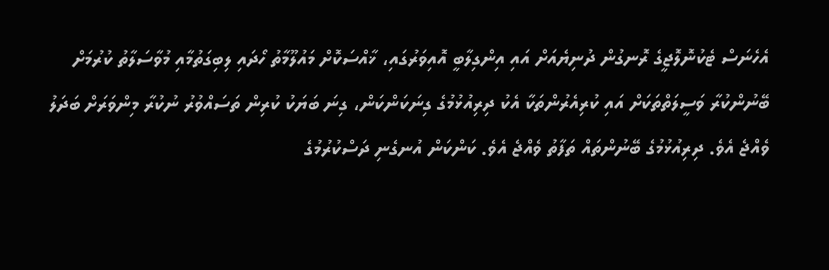އެހެނަސް ޓެކުނޮލޮޖީގެ ރޮނގުން ދުނިޔެއަށް އައި އިންގިލާބީ އޮއިވަރުގައި، ޚާއްސަކޮށް މައުލޫމާތު ހޯދައި ލިބިގަތުމާއި މުވާސަލާތު ކުރުމަށް ބޭނުންކުރާ ވަސީލަތްތަކަށް އައި ކުރިއެރުންތަކާ އެކު ދިރިއުޅުމުގެ ގިނަކަންކަން، ގިނަ ބަޔަކު ކުރިން ތަސައްވުރު ނުކުރާ މިންވަރަށް ބަދަލު ވެއްޖެ އެވެ. ދިރިއުޅުމުގެ ބޭނުންތައް ތަފާތު ވެއްޖެ އެވެ. ކަންކަން އުނގެނި ދަސްކުރުމުގެ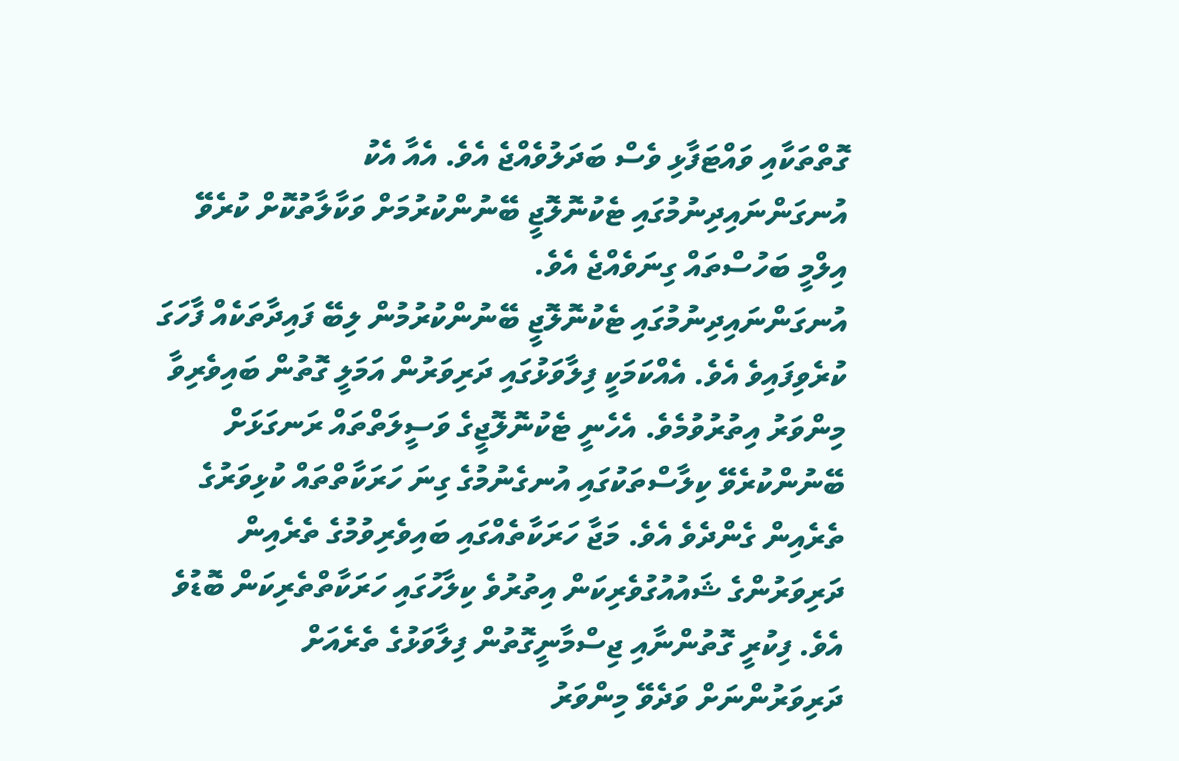ގޮތްތަކާއި ވައްޓަފާޅި ވެސް ބަދަލުވެއްޖެ އެވެ. އެއާ އެކު އުނގަންނައިދިނުމުގައި ޓެކުނޮލޮޖީ ބޭނުންކުރުމަށް ވަކާލާތުކޮށް ކުރެވޭ އިލްމީ ބަހުސްތައް ގިނަވެއްޖެ އެވެ.
އުނގަންނައިދިނުމުގައި ޓެކުނޮލޮޖީ ބޭނުންކުރުމުން ލިބޭ ފައިދާތަކެއް ފާހަގަ ކުރެވިފައިވެ އެވެ. އެއްކަމަކީ ފިލާވަޅުގައި ދަރިވަރުން އަމަލީ ގޮތުން ބައިވެރިވާ މިންވަރު އިތުރުވުމެވެ. އެހެނީ ޓެކުނޮލޮޖީގެ ވަސީލަތްތައް ރަނގަޅަށް ބޭނުންކުރެވޭ ކިލާސްތަކުގައި އުނގެނުމުގެ ގިނަ ހަރަކާތްތައް ކުޅިވަރުގެ ތެރެއިން ގެންދެވެ އެވެ. މަޖާ ހަރަކާތެއްގައި ބައިވެރިވުމުގެ ތެރެއިން ދަރިވަރުންގެ ޝައުއުގުވެރިކަން އިތުރުވެ ކިލާހުގައި ހަރަކާތްތެރިކަން ބޮޑުވެ އެވެ. ފިކުރީ ގޮތުންނާއި ޖިސްމާނީގޮތުން ފިލާވަޅުގެ ތެރެއަށް ދަރިވަރުންނަށް ވަދެވޭ މިންވަރު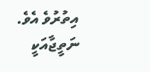އިތުރުވެ އެވެ. ނަތީޖާއަކީ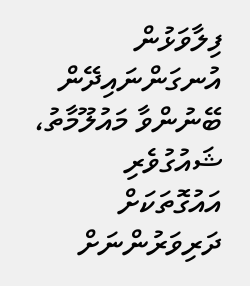ފިލާވަޅުން އުނގަންނައިދޭން ބޭނުންވާ މައުލޫމާތު، ޝައުގުވެރި އައުގޮތަކަށް ދަރިވަރުންނަށް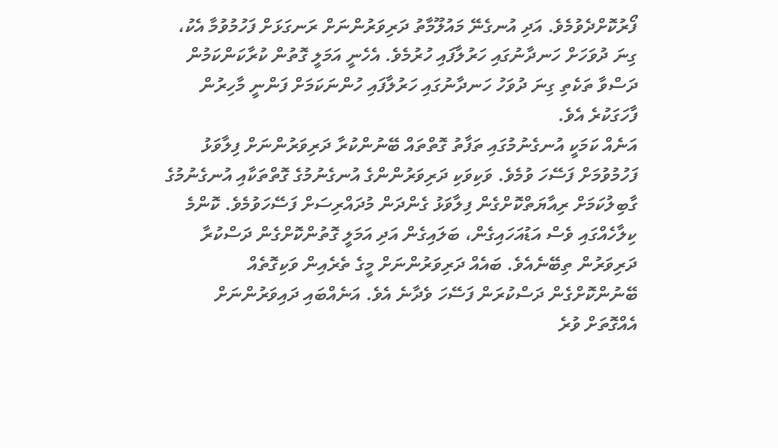ފޯރުކޮށްދެވުމެވެ. އަދި އުނގެނޭ މައުލޫމާތު ދަރިވަރުންނަށް ރަނގަޅަށް ފަހުމުވުމާ އެކު، ގިނަ ދުވަހަށް ހަނދާނުގައި ހަރުލާފައި ހުރުމެވެ. އެހެނީ އަމަލީ ގޮތުން ކުރާކަންކަމުން ދަސްވާ ތަކެތި ގިނަ ދުވަހު ހަނދާނުގައި ހަރުލާފައި ހުންނަކަމަށް ފަންނީ މާހިރުން ފާހަގަކުރެ އެވެ.
އަނެއް ކަމަކީ އުނގެނުމުގައި ތަފާތު ގޮތްތައް ބޭނުންކުރާ ދަރިވަރުންނަށް ފިލާވަޅު ފަހުމުވުމަށް ފަސޭހަ ވުމެވެ. ވަކިވަކި ދަރިވަރުންންގެ އުނގެނުމުގެ ގޮތްތަކާއި އުނގެނުމުގެ ގާބިލުކަމަށް ރިއާޔަތްކޮށްގެން ފިލާވަޅު ގެންދަން މުދައްރިސަށް ފަސޭހަވުމެވެ. ކޮންމެ ކިލާހެއްގައި ވެސް އަޑުއަހައިގެން، ބަލައިގެން އަދި އަމަލީ ގޮތުންކޮށްގެން ދަސްކުރާ ދަރިވަރުން ތިބޭނެއެވެ. ބައެއް ދަރިވަރުންނަށް މީގެ ތެރެއިން ވަކިގޮތެއް ބޭނުންކޮށްގެން ދަސްކުރަން ފަސޭހަ ވެދާނެ އެވެ. އަނެއްބައި ދައިވަރުންނަށް އެއްގޮތަށް ވުރެ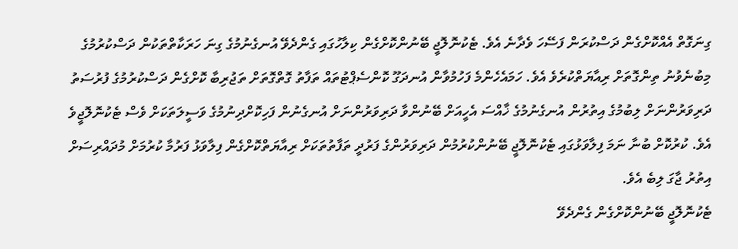ގިނަގޮތް އެއްކޮށްގެން ދަސްކުރަން ފަސޭހަ ވެދާނެ އެވެ. ޓެކުނޮލޮޖީ ބޭނުންކޮށްގެން ކިލާހުގައި ގެންދެވޭ އުނގެނުމުގެ ގިނަ ހަރަކާތްތަކުން ދަސްކުރުމުގެ މިބުނެވުނު ތިންގޮތަށް ރިއާޔަތްކުރެވެ އެވެ. ހަމައެހެންމެ ފަހުމުވާން އުނދަގޫ ކޮންސެޕްޓުތައް ތަފާތު ގޮތްގޮތަށް ތަޖުރިބާ ކޮށްގެން ދަސްކުރުމުގެ ފުރުސަތު ދަރިވަރުންނަށް ލިބުމުގެ އިތުރުން އުނގެނުމުގެ ޚާއްސަ އެހީއަށް ބޭނުންވާ ދަރިވަރުންނަށް އުނގެނުން ފަހިކޮށްދިނުމުގެ ވަސީލަތަކަށް ވެސް ޓެކުނޮލޮޖީވެ އެވެ. ކުރުކޮށް ބުނާ ނަމަ ފިލާވަޅުގައި ޓެކުނޮލޮޖީ ބޭނުންކުރުމުން ދަރިވަރުންގެ ފަރުދީ ތަފާތުތަކަށް ރިއާޔަތްކޮށްގެން ފިލާވަޅު ފަރުމާ ކުރުމަށް މުދައްރިސަށް އިތުރު ޖާގަ ލިބެ އެވެ.
ޓެކުނޮލޮޖީ ބޭނުންކޮށްގެން ގެންދެވޭ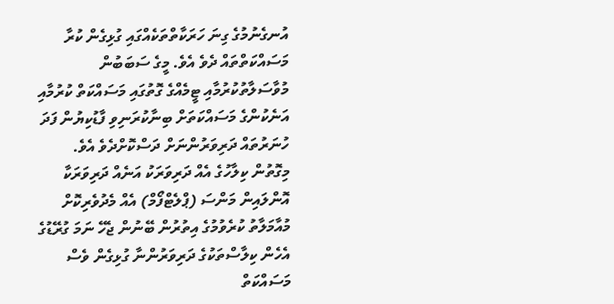އުނގެނުމުގެ ގިނަ ހަރަކާތްތަކެއްގައި ގުޅިގެން ކުރާ މަސައްކަތްތައް ދެވެ އެވެ. މީގެ ސަބަބުން މުވާސަލާތުކުރުމާއި ޓީމެއްގެ ގޮތުގައި މަސައްކަތް ކުރުމާއި އަނެކުންގެ މަސައްކަތަށް ބިނާކުރަނިވި ފާޑުކިޔުން ފަދަ ހުނަރުތައް ދަރިވަރުންނަށް ދަސްކޮށްދެވެ އެވެ. މިގޮތުން ކިލާހުގެ އެއް ދަރިވަރަކު އަނެއް ދަރިވަރަކާ އޮންލައިން މަންސަ (ޕްލެޓްފޯމް) އެއް މެދުވެރިކޮށް މުއާމަލާތު ކުރެވުމުގެ އިތުރުން ބޭނުން ޖެހޭ ނަމަ ގުރޭޑުގެ އެހެން ކިލާސްތަކުގެ ދަރިވަރުންނާ ގުޅިގެން ވެސް މަސައްކަތް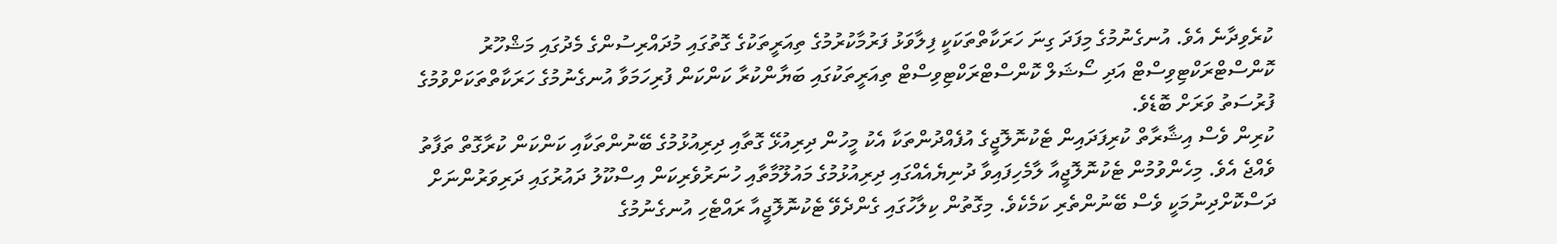ކުރެވިދާނެ އެވެ. އުނގެނުމުގެ މިފަދަ ގިނަ ހަރަކާތްތަކަކީ ފިލާވަޅު ފަރުމާކުރުމުގެ ތިއަރީތަކުގެ ގޮތުގައި މުދައްރިސުންގެ މެދުގައި މަޝްހޫރު ކޮންސްޓްރަކްޓިވިސްޓް އަދި ސޯޝަލް ކޮންސްޓްރަކްޓިވިސްޓް ތިއަރީތަކުގައި ބަޔާންކުރާ ކަންކަން ފުރިހަމަވާ އުނގެނުމުގެ ހަރަކާތްތަކަށްވުމުގެ ފުރުސަތު ވަރަށް ބޮޑެވެ.
ކުރިން ވެސް އިޝާރާތް ކުރިފަދައިން ޓެކުނޮލޮޖީގެ އުފެއްދުންތަކާ އެކު މީހުން ދިރިއުޅޭ ގޮތާއި ދިރިއުޅުމުގެ ބޭނުންތަކާއި ކަންކަން ކުރާގޮތް ތަފާތު ވެއްޖެ އެވެ. މިހެންވުމުން ޓެކުނޮލޮޖީއާ ލާމެހިފައިވާ ދުނިޔެއެއްގައި ދިރިއުޅުމުގެ މައުލޫމާތާއި ހުނަރުވެރިކަން އިސްކޫލު ދައުރުގައި ދަރިވަރުންނަށް ދަސްކޮށްދިނުމަކީ ވެސް ބޭނުންތެރި ކަމެކެވެ. މިގޮތުން ކިލާހުގައި ގެންދެވޭ ޓެކުނޮލޮޖީއާ ރައްޓެހި އުނގެނުމުގެ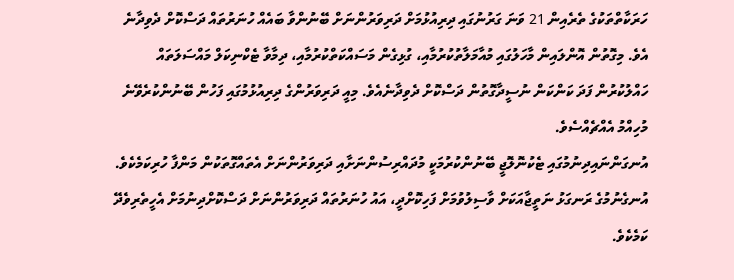ހަރަކާތްތަކުގެ ތެރެއިން 21 ވަނަ ގަރުނުގައި ދިރިއުޅުމަށް ދަރިވަރުންނަށް ބޭނުންވާ ބައެއް ހުނަރުތައް ދަސްކޮށް ދެވިދާނެ އެވެ. މިގޮތުން އޮންލައިން މާހަލުގައި މުއާމަލާތުކުރުމާއި، ގުޅިގެން މަސައްކަތްކުރުމާއި، ދިމާވާ ޓެކްނިކަލް މައްސަލަތައް ހައްލުކުރުން ފަދަ ކަންކަން ނުސީދާގޮތުން ދަސްކޮށް ދެވިދާނެއެވެ. މިއީ ދަރިވަރުންގެ ދިރިއުޅުމުގައި ފަހުން ބޭނުންކުރެވޭނެ މުހިއްމު އެއްޗެއްސެވެ.
އުނގަންނައިދިނުމުގައި ޓެކުނޮލޮޖީ ބޭނުންކުރުމަކީ މުދައްރިސުންނަށާއި ދަރިވަރުންނަށް އެތައްގޮތަކުން މަންފާ ހުރިކަމެކެވެ. އުނގެނުމުގެ ރަނގަޅު ނަތީޖާއަކަށް ވާސިލުވުމަށް ފަހިކޮށްދީ، އައު ހުނަރުތައް ދަރިވަރުންނަށް ދަސްކޮށްދިނުމަށް އެހީތެރިވެދޭ ކަމެކެވެ.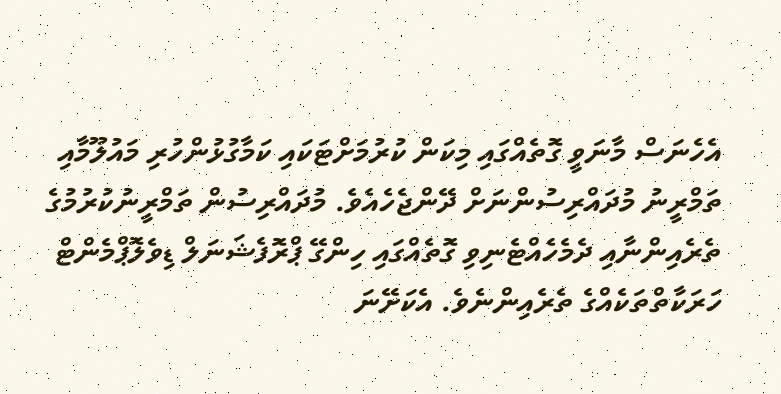އެހެނަސް މާނަވީ ގޮތެއްގައި މިކަން ކުރުމަށްޓަކައި ކަމާގުޅުންހުރި މައުލޫމާއި ތަމްރީނު މުދައްރިސުންނަށް ދޭންޖެހެއެވެ. މުދައްރިސުން ތަމްރީނުކުރުމުގެ ތެރެއިންނާއި ދެމެހެއްޓެނިވި ގޮތެއްގައި ހިންގޭ ޕްރޮފެޝަނަލް ޑިވެލޮޕްމެންޓް ހަރަކާތްތަކެއްގެ ތެރެއިންނެވެ. އެކަށޭނަ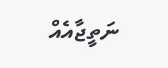ނަތީޖާއެއް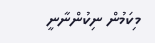މިކަމުން ނިކުންނާނީ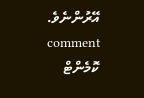އޭރުންނެވެ.
comment ކޮމެންޓް